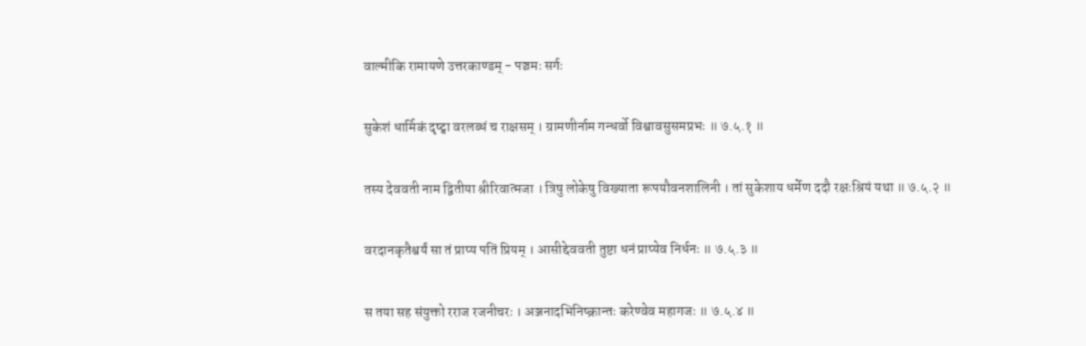वाल्मीकि रामायणे उत्तरकाण्डम् - पञ्चमः सर्गः

सुकेशं धार्मिकं दृष्ट्वा वरलब्धं च राक्षसम् । ग्रामणीर्नाम गन्धर्वो विश्वावसुसमप्रभः ॥ ७.५.१ ॥

तस्य देववती नाम द्वितीया श्रीरिवात्मजा । त्रिषु लोकेषु विख्याता रूपयौवनशालिनी । तां सुकेशाय धर्मेण ददौ रक्षःश्रियं यथा ॥ ७.५.२ ॥

वरदानकृतैश्वर्यं सा तं प्राप्य पतिं प्रियम् । आसीद्देववती तुष्टा धनं प्राप्येव निर्धनः ॥ ७.५.३ ॥

स तया सह संयुक्तो रराज रजनीचरः । अञ्जनादभिनिष्क्रान्तः करेण्वेव महागजः ॥ ७.५.४ ॥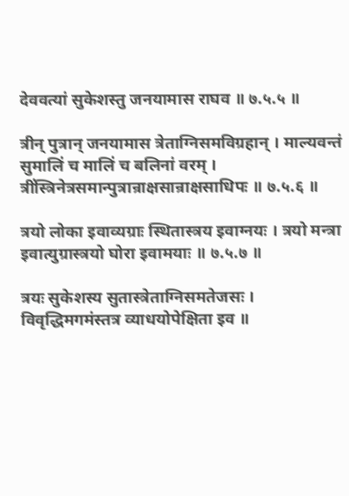देववत्यां सुकेशस्तु जनयामास राघव ॥ ७.५.५ ॥

त्रीन् पुत्रान् जनयामास त्रेताग्निसमविग्रहान् । माल्यवन्तं सुमालिं च मालिं च बलिनां वरम् । त्रींस्त्रिनेत्रसमान्पुत्रान्राक्षसान्राक्षसाधिपः ॥ ७.५.६ ॥

त्रयो लोका इवाव्यग्राः स्थितास्त्रय इवाग्नयः । त्रयो मन्त्रा इवात्युग्रास्त्रयो घोरा इवामयाः ॥ ७.५.७ ॥

त्रयः सुकेशस्य सुतास्त्रेताग्निसमतेजसः । विवृद्धिमगमंस्तत्र व्याधयोपेक्षिता इव ॥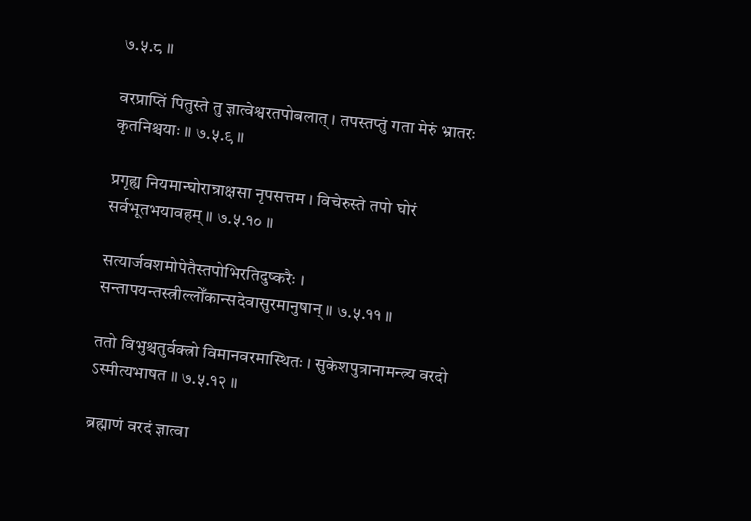७.५.८ ॥

वरप्राप्तिं पितुस्ते तु ज्ञात्वेश्वरतपोबलात् । तपस्तप्तुं गता मेरुं भ्रातरः कृतनिश्चयाः ॥ ७.५.९ ॥

प्रगृह्य नियमान्घोरान्राक्षसा नृपसत्तम । विचेरुस्ते तपो घोरं सर्वभूतभयावहम् ॥ ७.५.१० ॥

सत्यार्जवशमोपेतैस्तपोभिरतिदुष्करैः । सन्तापयन्तस्त्रील्लोँकान्सदेवासुरमानुषान् ॥ ७.५.११ ॥

ततो विभुश्चतुर्वक्त्रो विमानवरमास्थितः । सुकेशपुत्रानामन्त्र्य वरदो ऽस्मीत्यभाषत ॥ ७.५.१२ ॥

ब्रह्माणं वरदं ज्ञात्वा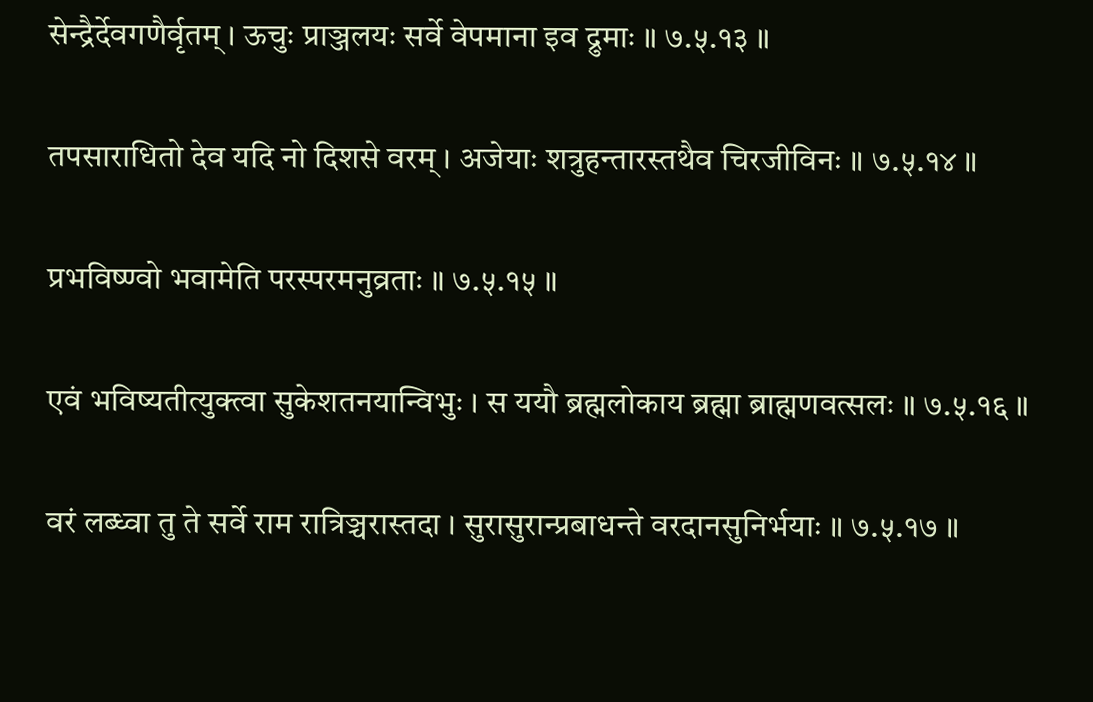सेन्द्रैर्देवगणैर्वृतम् । ऊचुः प्राञ्जलयः सर्वे वेपमाना इव द्रुमाः ॥ ७.५.१३ ॥

तपसाराधितो देव यदि नो दिशसे वरम् । अजेयाः शत्रुहन्तारस्तथैव चिरजीविनः ॥ ७.५.१४ ॥

प्रभविष्ण्वो भवामेति परस्परमनुव्रताः ॥ ७.५.१५ ॥

एवं भविष्यतीत्युक्त्वा सुकेशतनयान्विभुः । स ययौ ब्रह्मलोकाय ब्रह्मा ब्राह्मणवत्सलः ॥ ७.५.१६ ॥

वरं लब्ध्वा तु ते सर्वे राम रात्रिञ्चरास्तदा । सुरासुरान्प्रबाधन्ते वरदानसुनिर्भयाः ॥ ७.५.१७ ॥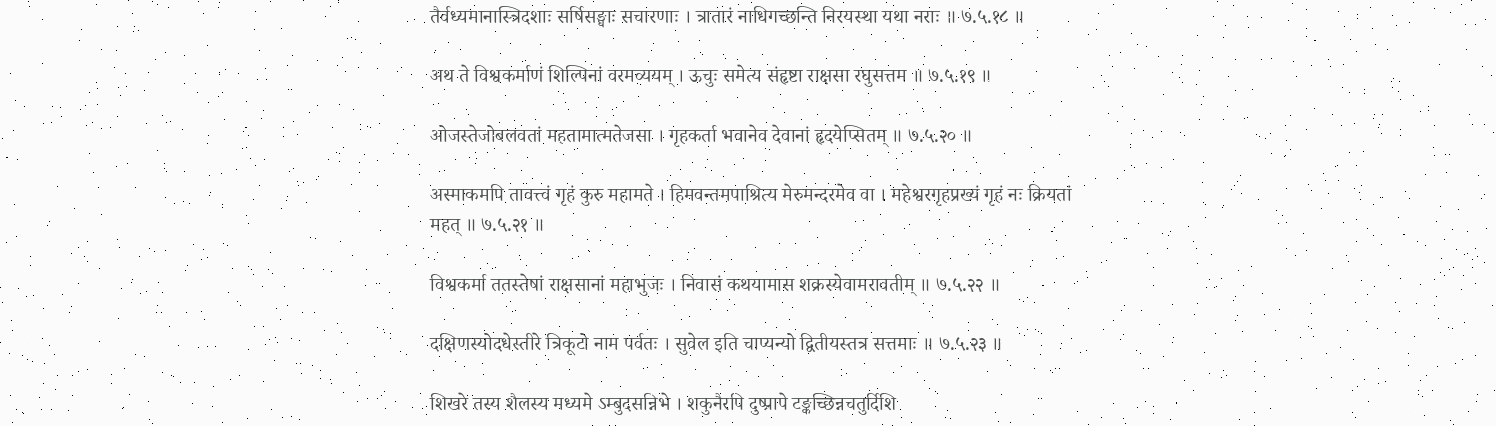तैर्वध्यमानास्त्रिदशाः सर्षिसङ्घाः सचारणाः । त्रातारं नाधिगच्छन्ति निरयस्था यथा नराः ॥ ७.५.१८ ॥

अथ ते विश्वकर्माणं शिल्पिनां वरमव्ययम् । ऊचुः समेत्य संहृष्टा राक्षसा रघुसत्तम ॥ ७.५.१९ ॥

ओजस्तेजोबलवतां महतामात्मतेजसा । गृहकर्ता भवानेव देवानां हृदयेप्सितम् ॥ ७.५.२० ॥

अस्माकमपि तावत्त्वं गृहं कुरु महामते । हिमवन्तमपाश्रित्य मेरुमन्दरमेव वा । महेश्वरगृहप्रख्यं गृहं नः क्रियतां महत् ॥ ७.५.२१ ॥

विश्वकर्मा ततस्तेषां राक्षसानां महाभुजः । निवासं कथयामास शक्रस्येवामरावतीम् ॥ ७.५.२२ ॥

दक्षिणस्योदधेस्तीरे त्रिकूटो नाम पर्वतः । सुवेल इति चाप्यन्यो द्वितीयस्तत्र सत्तमाः ॥ ७.५.२३ ॥

शिखरे तस्य शैलस्य मध्यमे ऽम्बुदसन्निभे । शकुनैरपि दुष्प्रापे टङ्कच्छिन्नचतुर्दिशि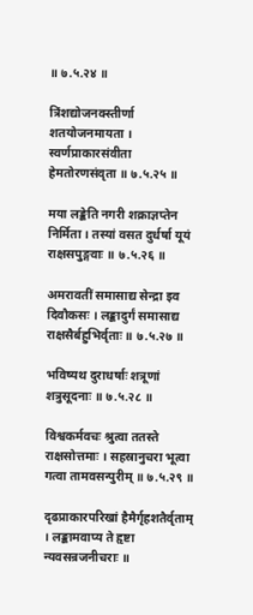॥ ७.५.२४ ॥

त्रिंशद्योजनक्स्तीर्णा शतयोजनमायता । स्वर्णप्राकारसंवीता हेमतोरणसंवृता ॥ ७.५.२५ ॥

मया लङ्केति नगरी शक्राज्ञप्तेन निर्मिता । तस्यां वसत दुर्धर्षा यूयं राक्षसपुङ्गवाः ॥ ७.५.२६ ॥

अमरावतीं समासाद्य सेन्द्रा इव दिवौकसः । लङ्कादुर्गं समासाद्य राक्षसैर्बहुभिर्वृताः ॥ ७.५.२७ ॥

भविष्यथ दुराधर्षाः शत्रूणां शत्रुसूदनाः ॥ ७.५.२८ ॥

विश्वकर्मवचः श्रुत्वा ततस्ते राक्षसोत्तमाः । सहस्रानुचरा भूत्वा गत्वा तामवसन्पुरीम् ॥ ७.५.२९ ॥

दृढप्राकारपरिखां हैमैर्गृहशतैर्वृताम् । लङ्कामवाप्य ते हृष्टा न्यवसन्रजनीचराः ॥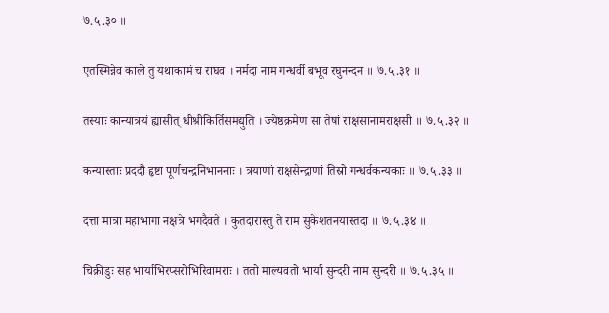७.५.३० ॥

एतस्मिन्नेव काले तु यथाकामं च राघव । नर्मदा नाम गन्धर्वी बभूव रघुनन्दन ॥ ७.५.३१ ॥

तस्याः कान्यात्रयं ह्यासीत् धीश्रीकिर्तिसमद्युति । ज्येष्ठक्रमेण सा तेषां राक्षसानामराक्षसी ॥ ७.५.३२ ॥

कन्यास्ताः प्रददौ हृष्टा पूर्णचन्द्रनिभाननाः । त्रयाणां राक्षसेन्द्राणां तिस्रो गन्धर्वकन्यकाः ॥ ७.५.३३ ॥

दत्ता मात्रा महाभागा नक्षत्रे भगदैवते । कुतदारास्तु ते राम सुकेशतनयास्तदा ॥ ७.५.३४ ॥

चिक्रीडुः सह भार्याभिरप्सरोभिरिवामराः । ततो माल्यवतो भार्या सुन्दरी नाम सुन्दरी ॥ ७.५.३५ ॥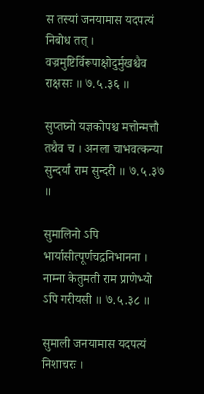स तस्यां जनयामास यदपत्यं निबोध तत् । वज्रमुष्टिर्विरूपाक्षोदुर्मुखश्चैव राक्षसः ॥ ७.५.३६ ॥

सुप्तघ्नो यज्ञकोपश्च मत्तोन्मत्तौ तथैव च । अनला चाभवत्कन्या सुन्दर्यां राम सुन्दरी ॥ ७.५.३७ ॥

सुमालिनो ऽपि भार्यासीत्पूर्णचद्रनिभानना । नाम्ना केतुमती राम प्राणेभ्यो ऽपि गरीयसी ॥ ७.५.३८ ॥

सुमाली जनयामास यदपत्यं निशाचरः ।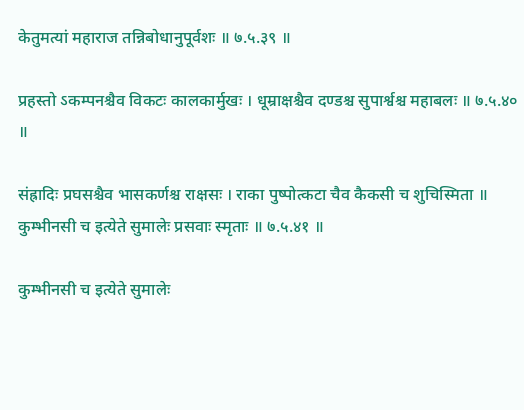केतुमत्यां महाराज तन्निबोधानुपूर्वशः ॥ ७.५.३९ ॥

प्रहस्तो ऽकम्पनश्चैव विकटः कालकार्मुखः । धूम्राक्षश्चैव दण्डश्च सुपार्श्वश्च महाबलः ॥ ७.५.४० ॥

संह्रादिः प्रघसश्चैव भासकर्णश्च राक्षसः । राका पुष्पोत्कटा चैव कैकसी च शुचिस्मिता ॥ कुम्भीनसी च इत्येते सुमालेः प्रसवाः स्मृताः ॥ ७.५.४१ ॥

कुम्भीनसी च इत्येते सुमालेः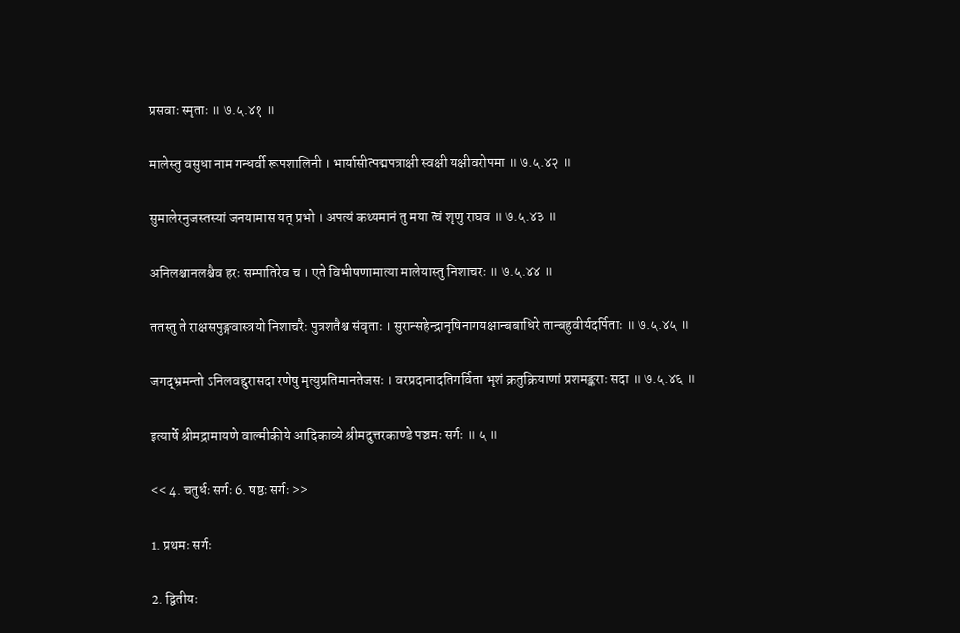प्रसवाः स्मृताः ॥ ७.५.४१ ॥

मालेस्तु वसुधा नाम गन्धर्वी रूपशालिनी । भार्यासीत्पद्मपत्राक्षी स्वक्षी यक्षीवरोपमा ॥ ७.५.४२ ॥

सुमालेरनुजस्तस्यां जनयामास यत् प्रभो । अपत्यं कथ्यमानं तु मया त्वं शृणु राघव ॥ ७.५.४३ ॥

अनिलश्चानलश्चैव हरः सम्पातिरेव च । एते विभीषणामात्या मालेयास्तु निशाचरः ॥ ७.५.४४ ॥

ततस्तु ते राक्षसपुङ्गवास्त्रयो निशाचरैः पुत्रशतैश्च संवृताः । सुरान्सहेन्द्रानृषिनागयक्षान्बबाधिरे तान्बहुवीर्यदर्पिताः ॥ ७.५.४५ ॥

जगद्भ्रमन्तो ऽनिलवद्दुरासदा रणेषु मृत्युप्रतिमानतेजसः । वरप्रदानादतिगर्विता भृशं क्रतुक्रियाणां प्रशमङ्कराः सदा ॥ ७.५.४६ ॥

इत्यार्षे श्रीमद्रामायणे वाल्मीकीये आदिकाव्ये श्रीमदुत्तरकाण्डे पञ्चमः सर्गः ॥ ५ ॥

<< 4. चतुर्धः सर्गः 6. षष्ठः सर्गः >>

1. प्रथमः सर्गः

2. द्वितीयः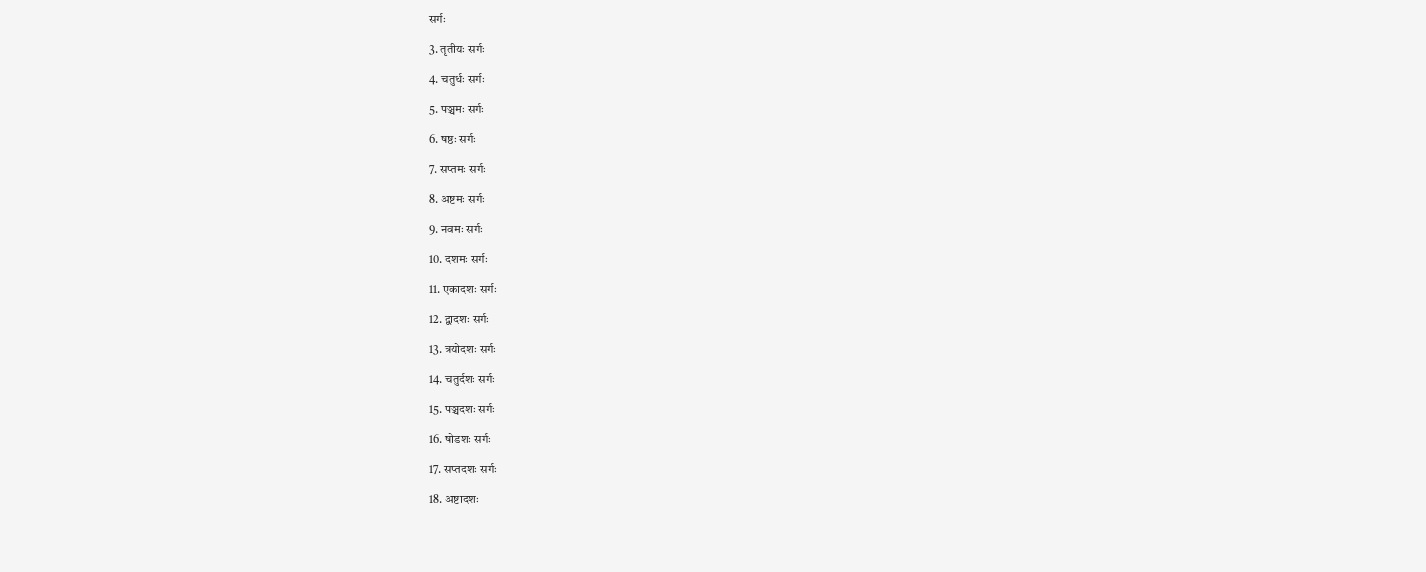सर्गः

3. तृतीयः सर्गः

4. चतुर्धः सर्गः

5. पञ्चमः सर्गः

6. षष्ठः सर्गः

7. सप्तमः सर्गः

8. अष्टमः सर्गः

9. नवमः सर्गः

10. दशमः सर्गः

11. एकादशः सर्गः

12. द्वादशः सर्गः

13. त्रयोदशः सर्गः

14. चतुर्दशः सर्गः

15. पञ्चदशः सर्गः

16. षोडशः सर्गः

17. सप्तदशः सर्गः

18. अष्टादशः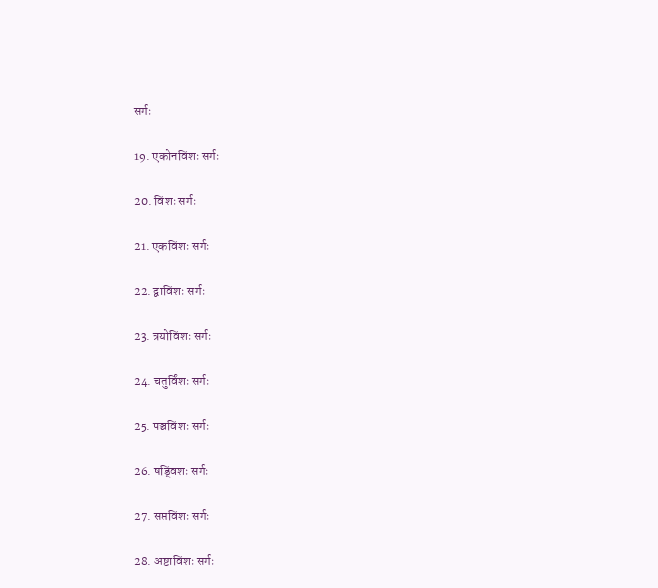सर्गः

19. एकोनविंशः सर्गः

20. विंशः सर्गः

21. एकविंशः सर्गः

22. द्वाविंशः सर्गः

23. त्रयोविंशः सर्गः

24. चतुर्विंशः सर्गः

25. पञ्चविंशः सर्गः

26. षड्विंशः सर्गः

27. सप्तविंशः सर्गः

28. अष्टाविंशः सर्गः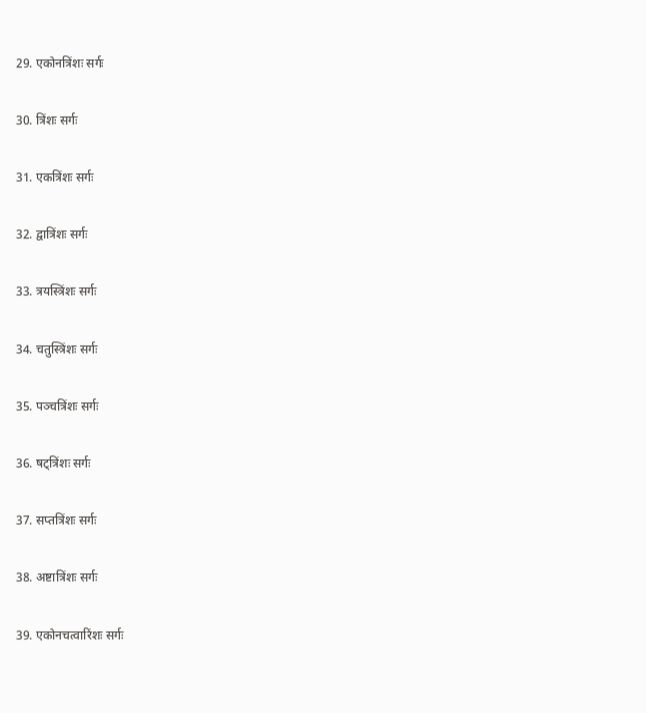29. एकोनत्रिंशः सर्गः

30. त्रिंशः सर्गः

31. एकत्रिंशः सर्गः

32. द्वात्रिंशः सर्गः

33. त्रयस्त्रिंशः सर्गः

34. चतुस्त्रिंशः सर्गः

35. पञ्चत्रिंशः सर्गः

36. षट्त्रिंशः सर्गः

37. सप्तत्रिंशः सर्गः

38. अष्टात्रिंशः सर्गः

39. एकोनचत्वारिंशः सर्गः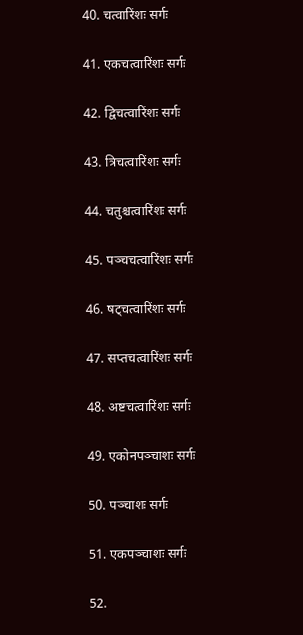40. चत्वारिंशः सर्गः

41. एकचत्वारिंशः सर्गः

42. द्विचत्वारिंशः सर्गः

43. त्रिचत्वारिंशः सर्गः

44. चतुश्चत्वारिंशः सर्गः

45. पञ्चचत्वारिंशः सर्गः

46. षट्चत्वारिंशः सर्गः

47. सप्तचत्वारिंशः सर्गः

48. अष्टचत्वारिंशः सर्गः

49. एकोनपञ्चाशः सर्गः

50. पञ्चाशः सर्गः

51. एकपञ्चाशः सर्गः

52.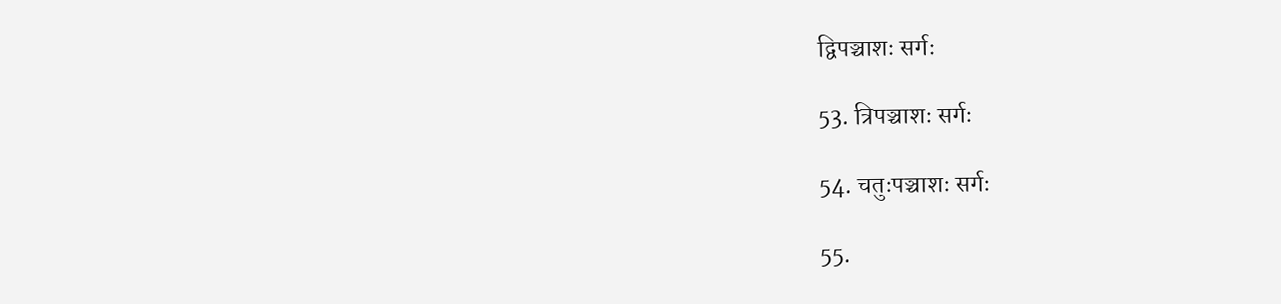द्विपञ्चाशः सर्गः

53. त्रिपञ्चाशः सर्गः

54. चतुःपञ्चाशः सर्गः

55.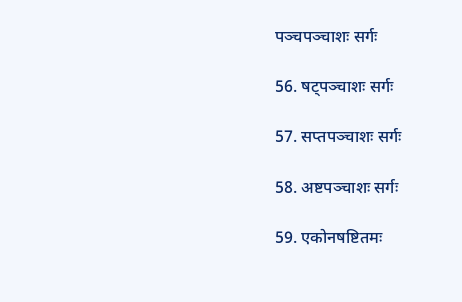पञ्चपञ्चाशः सर्गः

56. षट्पञ्चाशः सर्गः

57. सप्तपञ्चाशः सर्गः

58. अष्टपञ्चाशः सर्गः

59. एकोनषष्टितमः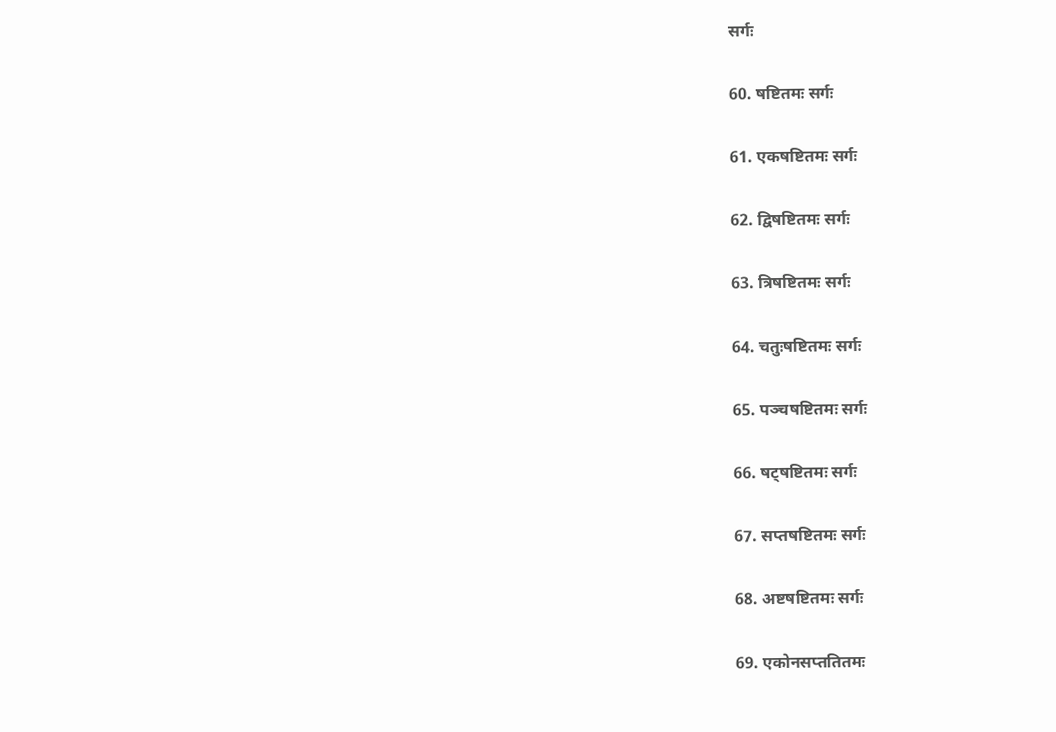सर्गः

60. षष्टितमः सर्गः

61. एकषष्टितमः सर्गः

62. द्विषष्टितमः सर्गः

63. त्रिषष्टितमः सर्गः

64. चतुःषष्टितमः सर्गः

65. पञ्चषष्टितमः सर्गः

66. षट्षष्टितमः सर्गः

67. सप्तषष्टितमः सर्गः

68. अष्टषष्टितमः सर्गः

69. एकोनसप्ततितमः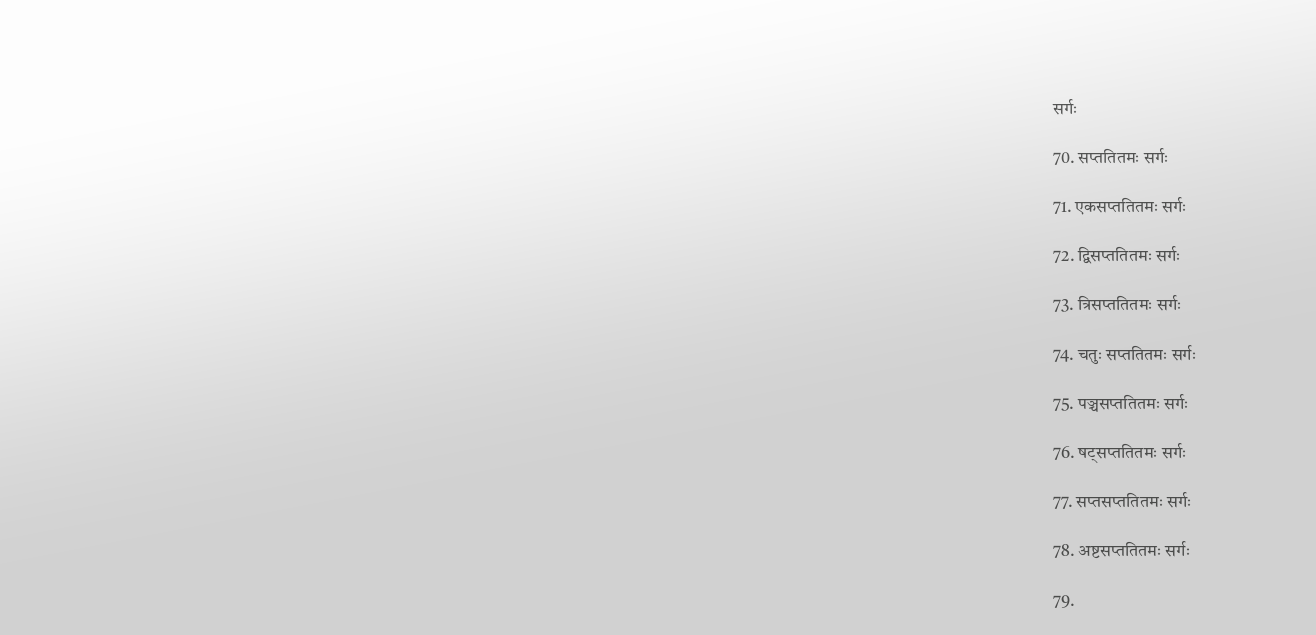सर्गः

70. सप्ततितमः सर्गः

71. एकसप्ततितमः सर्गः

72. द्विसप्ततितमः सर्गः

73. त्रिसप्ततितमः सर्गः

74. चतुः सप्ततितमः सर्गः

75. पञ्चसप्ततितमः सर्गः

76. षट्सप्ततितमः सर्गः

77. सप्तसप्ततितमः सर्गः

78. अष्टसप्ततितमः सर्गः

79.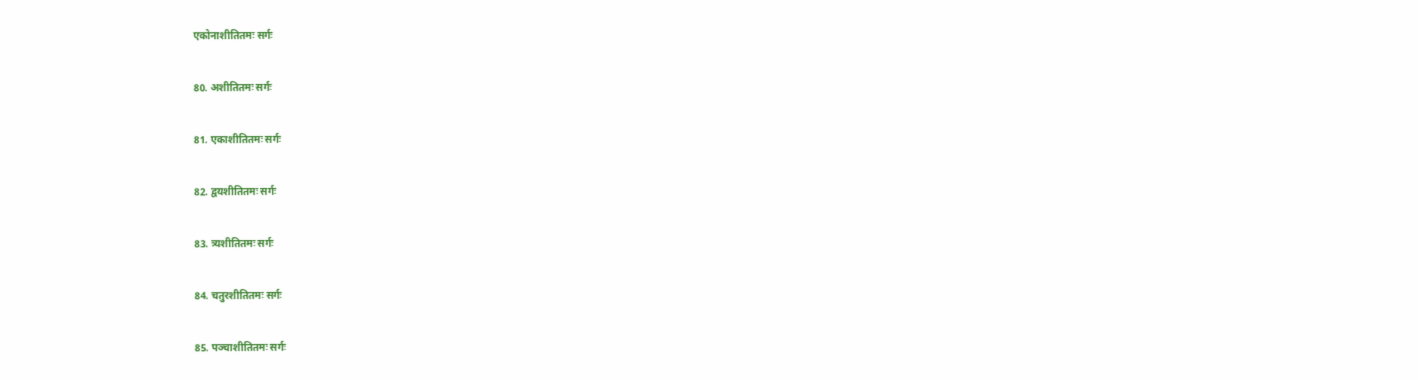एकोनाशीतितमः सर्गः

80. अशीतितमः सर्गः

81. एकाशीतितमः सर्गः

82. द्वयशीतितमः सर्गः

83. त्र्यशीतितमः सर्गः

84. चतुरशीतितमः सर्गः

85. पञ्चाशीतितमः सर्गः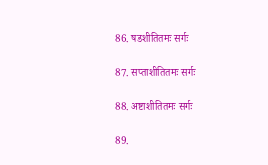86. षडशीतितमः सर्गः

87. सप्ताशीतितमः सर्गः

88. अष्टाशीतितमः सर्गः

89.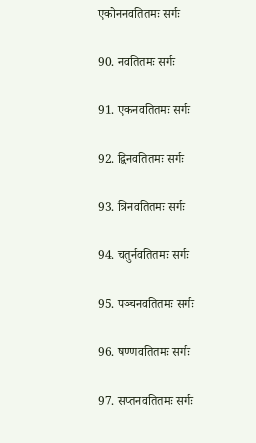एकोननवतितमः सर्गः

90. नवतितमः सर्गः

91. एकनवतितमः सर्गः

92. द्विनवतितमः सर्गः

93. त्रिनवतितमः सर्गः

94. चतुर्नवतितमः सर्गः

95. पञ्चनवतितमः सर्गः

96. षण्णवतितमः सर्गः

97. सप्तनवतितमः सर्गः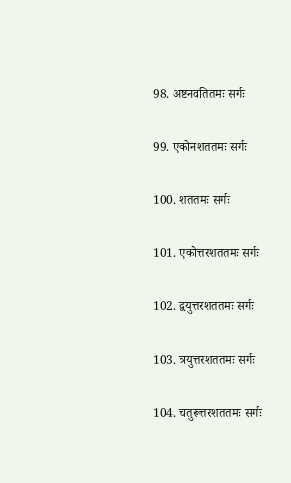98. अष्टनवतितमः सर्गः

99. एकोनशततमः सर्गः

100. शततमः सर्गः

101. एकोत्तरशततमः सर्गः

102. द्वयुत्तरशततमः सर्गः

103. त्रयुत्तरशततमः सर्गः

104. चतुरूत्तरशततमः सर्गः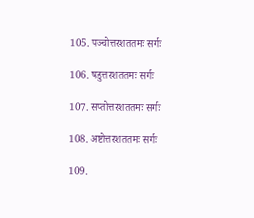105. पञ्चोत्तरशततमः सर्गः

106. षडुत्तरशततमः सर्गः

107. सप्तोत्तरशततमः सर्गः

108. अष्टोत्तरशततमः सर्गः

109.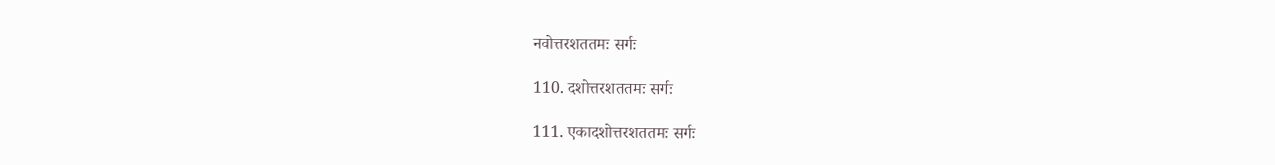नवोत्तरशततमः सर्गः

110. दशोत्तरशततमः सर्गः

111. एकादशोत्तरशततमः सर्गः